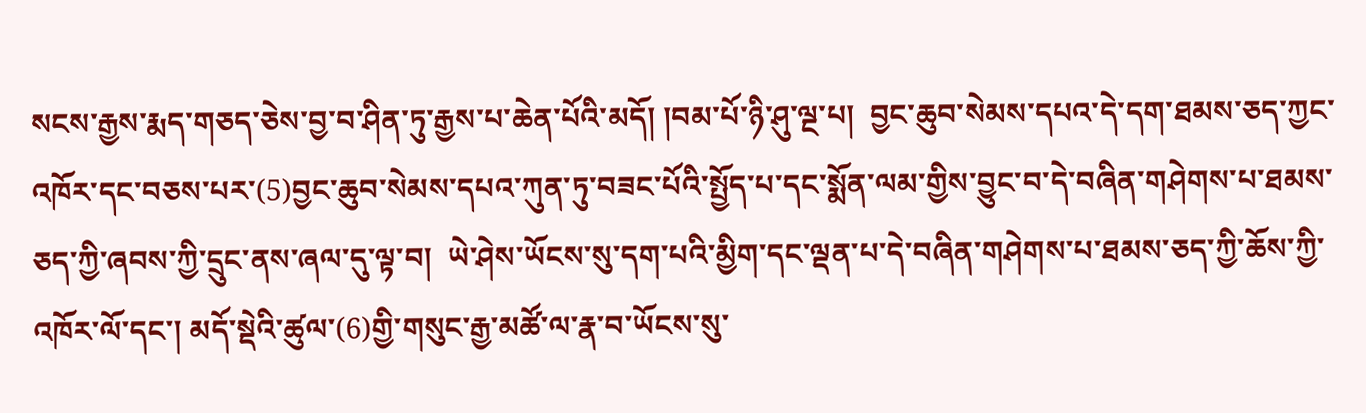སངས་རྒྱས་རྨད་གཅད་ཅེས་བྱ་བ་ཤིན་ཏུ་རྒྱས་པ་ཆེན་པོའི་མདོ། །བམ་པོ་ཉི་ཤུ་ལྔ་པ།  བྱང་ཆུབ་སེམས་དཔའ་དེ་དག་ཐམས་ཅད་ཀྱང་འཁོར་དང་བཅས་པར་(5)བྱང་ཆུབ་སེམས་དཔའ་ཀུན་ཏུ་བཟང་པོའི་སྤྱོད་པ་དང་སྨོན་ལམ་གྱིས་བྱུང་བ་དེ་བཞིན་གཤེགས་པ་ཐམས་ཅད་ཀྱི་ཞབས་ཀྱི་དྲུང་ནས་ཞལ་དུ་ལྟ་བ།  ཡེ་ཤེས་ཡོངས་སུ་དག་པའི་མྱིག་དང་ལྡན་པ་དེ་བཞིན་གཤེགས་པ་ཐམས་ཅད་ཀྱི་ཆོས་ཀྱི་འཁོར་ལོ་དང་། མདོ་སྡེའི་ཚུལ་(6)གྱི་གསུང་རྒྱ་མཚོ་ལ་རྣ་བ་ཡོངས་སུ་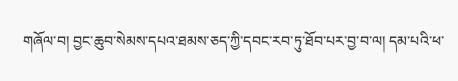གཞོལ་བ། བྱང་ཆུབ་སེམས་དཔའ་ཐམས་ཅད་ཀྱི་དབང་རབ་ཏུ་ཐོབ་པར་བྱ་བ་ལ། དམ་པའི་ཕ་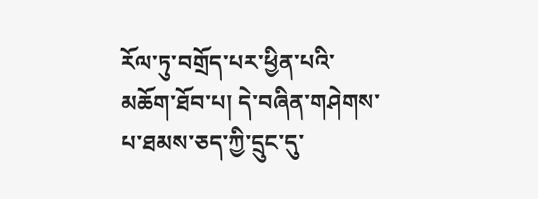རོལ་ཏུ་བགྲོད་པར་ཕྱིན་པའི་མཆོག་ཐོབ་པ། དེ་བཞིན་གཤེགས་པ་ཐམས་ཅད་ཀྱི་དྲུང་དུ་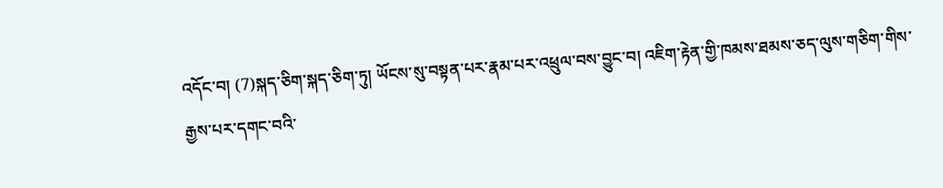འདོང་བ། (7)སྐད་ཅིག་སྐད་ཅིག་ཏུ། ཡོངས་སུ་བསྟན་པར་རྣམ་པར་འཕྲུལ་བས་བྱུང་བ། འཇིག་རྟེན་གྱི་ཁམས་ཐམས་ཅད་ལུས་གཅིག་གིས་རྒྱས་པར་དགང་བའི་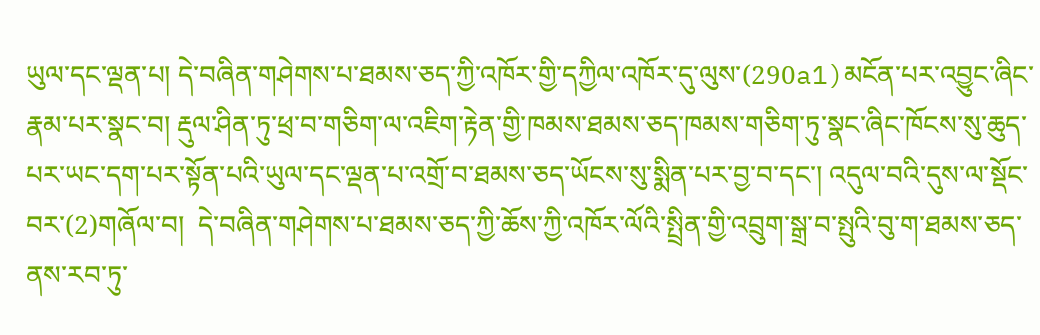ཡུལ་དང་ལྡན་པ། དེ་བཞིན་གཤེགས་པ་ཐམས་ཅད་ཀྱི་འཁོར་གྱི་དཀྱིལ་འཁོར་དུ་ལུས་(290a1)མངོན་པར་འབྱུང་ཞིང་རྣམ་པར་སྣང་བ། རྡུལ་ཤིན་ཏུ་ཕྲ་བ་གཅིག་ལ་འཇིག་རྟེན་གྱི་ཁམས་ཐམས་ཅད་ཁམས་གཅིག་ཏུ་སྣང་ཞིང་ཁོངས་སུ་ཆུད་པར་ཡང་དག་པར་སྟོན་པའི་ཡུལ་དང་ལྡན་པ་འགྲོ་བ་ཐམས་ཅད་ཡོངས་སུ་སྨིན་པར་བྱ་བ་དང་། འདུལ་བའི་དུས་ལ་སྡོང་བར་(2)གཞོལ་བ།  དེ་བཞིན་གཤེགས་པ་ཐམས་ཅད་ཀྱི་ཆོས་ཀྱི་འཁོར་ལོའི་སྤྲིན་གྱི་འབྲུག་སྒྲ་བ་སྤུའི་བུ་ག་ཐམས་ཅད་ནས་རབ་ཏུ་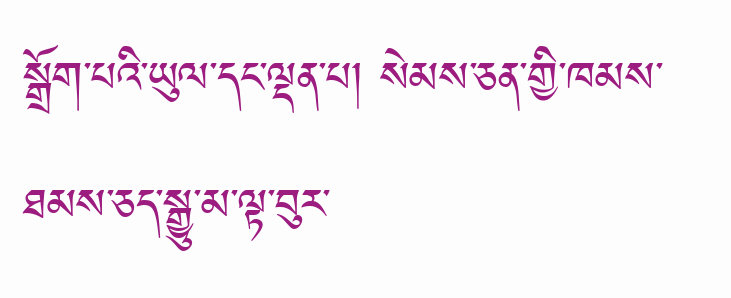སྒྲོག་པའི་ཡུལ་དང་ལྡན་པ། སེམས་ཅན་གྱི་ཁམས་ཐམས་ཅད་སྒྱུ་མ་ལྟ་བུར་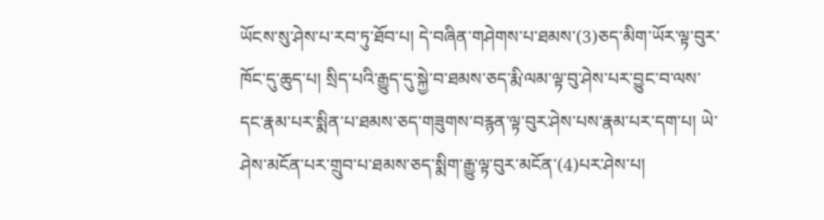ཡོངས་སུ་ཤེས་པ་རབ་ཏུ་ཐོབ་པ། དེ་བཞིན་གཤེགས་པ་ཐམས་(3)ཅད་མིག་ཡོར་ལྟ་བུར་ཁོང་དུ་ཆུད་པ། སྲིད་པའི་རྒྱུད་དུ་སྐྱེ་བ་ཐམས་ཅད་རྨི་ལམ་ལྟ་བུ་ཤེས་པར་བྱུང་བ་ལས་དང་རྣམ་པར་སྨིན་པ་ཐམས་ཅད་གཟུགས་བརྙན་ལྟ་བུར་ཤེས་པས་རྣམ་པར་དག་པ། ཡེ་ཤེས་མངོན་པར་གྲུབ་པ་ཐམས་ཅད་སྨིག་རྒྱུ་ལྟ་བུར་མངོན་(4)པར་ཤེས་པ།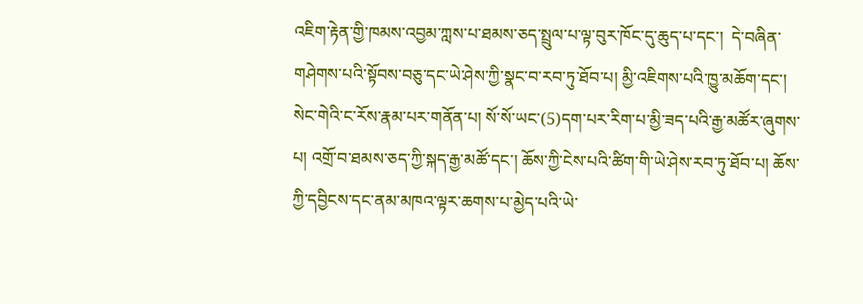འཇིག་རྟེན་གྱི་ཁམས་འབྱམ་ཀླས་པ་ཐམས་ཅད་སྤྲུལ་པ་ལྟ་བུར་ཁོང་དུ་ཆུད་པ་དང་།  དེ་བཞིན་གཤེགས་པའི་སྟོབས་བཅུ་དང་ཡེ་ཤེས་ཀྱི་སྣང་བ་རབ་ཏུ་ཐོབ་པ། མྱི་འཇིགས་པའི་ཁྱུ་མཆོག་དང་། སེང་གེའི་ང་རོས་རྣམ་པར་གནོན་པ། སོ་སོ་ཡང་(5)དག་པར་རིག་པ་མྱི་ཟད་པའི་རྒྱ་མཚོར་ཞུགས་པ། འགྲོ་བ་ཐམས་ཅད་ཀྱི་སྐད་རྒྱ་མཚོ་དང་། ཆོས་ཀྱི་ངེས་པའི་ཚིག་གི་ཡེ་ཤེས་རབ་ཏུ་ཐོབ་པ། ཆོས་ཀྱི་དབྱིངས་དང་ནམ་མཁའ་ལྟར་ཆགས་པ་མྱེད་པའི་ཡེ་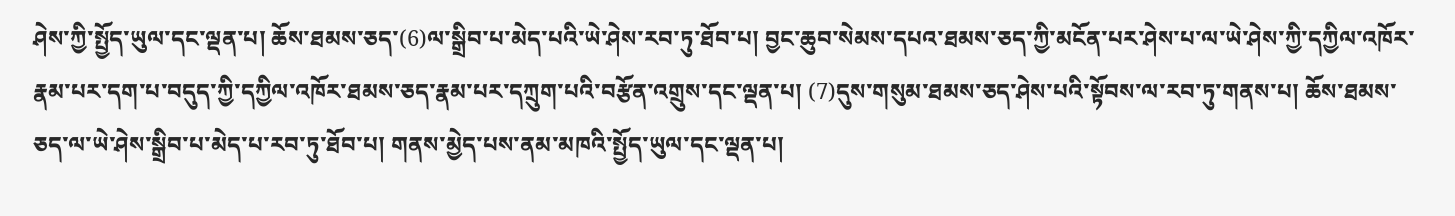ཤེས་ཀྱི་སྤྱོད་ཡུལ་དང་ལྡན་པ། ཆོས་ཐམས་ཅད་(6)ལ་སྒྲིབ་པ་མེད་པའི་ཡེ་ཤེས་རབ་ཏུ་ཐོབ་པ། བྱང་ཆུབ་སེམས་དཔའ་ཐམས་ཅད་ཀྱི་མངོན་པར་ཤེས་པ་ལ་ཡེ་ཤེས་ཀྱི་དཀྱིལ་འཁོར་རྣམ་པར་དག་པ་བདུད་ཀྱི་དཀྱིལ་འཁོར་ཐམས་ཅད་རྣམ་པར་དཀྲུག་པའི་བརྩོན་འགྲུས་དང་ལྡན་པ། (7)དུས་གསུམ་ཐམས་ཅད་ཤེས་པའི་སྟོབས་ལ་རབ་ཏུ་གནས་པ། ཆོས་ཐམས་ཅད་ལ་ཡེ་ཤེས་སྒྲིབ་པ་མེད་པ་རབ་ཏུ་ཐོབ་པ། གནས་མྱེད་པས་ནམ་མཁའི་སྤྱོད་ཡུལ་དང་ལྡན་པ།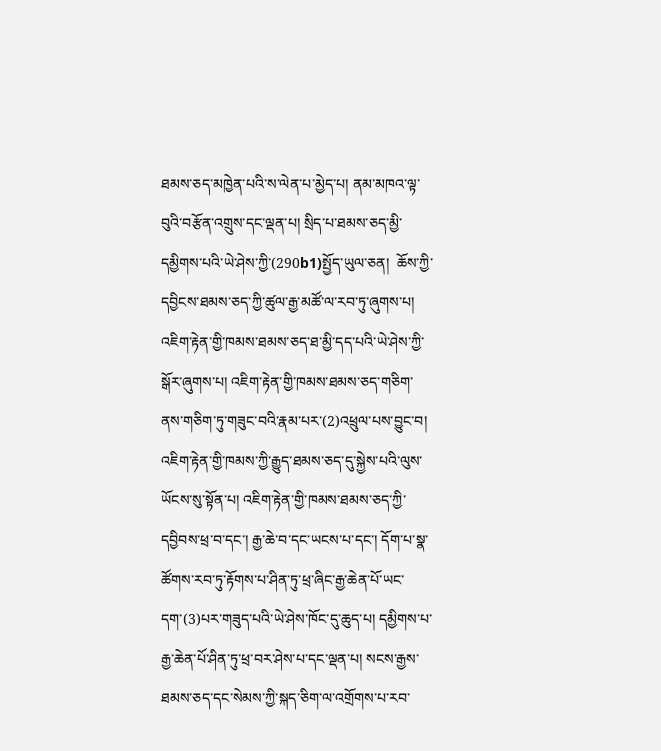ཐམས་ཅད་མཁྱེན་པའི་ས་ལེན་པ་མྱེད་པ། ནམ་མཁའ་ལྟ་བུའི་བརྩོན་འགྲུས་དང་ལྡན་པ། སྲིད་པ་ཐམས་ཅད་མྱི་དམྱིགས་པའི་ཡེ་ཤེས་ཀྱི་(290b1)སྤྱོད་ཡུལ་ཅན།  ཆོས་ཀྱི་དབྱིངས་ཐམས་ཅད་ཀྱི་ཚུལ་རྒྱ་མཚོ་ལ་རབ་ཏུ་ཞུགས་པ། འཇིག་རྟེན་གྱི་ཁམས་ཐམས་ཅད་ཐ་མྱི་དད་པའི་ཡེ་ཤེས་ཀྱི་སྒོར་ཞུགས་པ། འཇིག་རྟེན་གྱི་ཁམས་ཐམས་ཅད་གཅིག་ནས་གཅིག་ཏུ་གཟུང་བའི་རྣམ་པར་(2)འཕྲུལ་པས་བྱུང་བ། འཇིག་རྟེན་གྱི་ཁམས་ཀྱི་རྒྱུད་ཐམས་ཅད་དུ་སྐྱེས་པའི་ལུས་ཡོངས་སུ་སྟོན་པ། འཇིག་རྟེན་གྱི་ཁམས་ཐམས་ཅད་ཀྱི་དབྱིབས་ཕྲ་བ་དང་། རྒྱ་ཆེ་བ་དང་ཡངས་པ་དང་། དོག་པ་སྣ་ཚོགས་རབ་ཏུ་རྟོགས་པ་ཤིན་ཏུ་ཕྲ་ཞིང་རྒྱ་ཆེན་པོ་ཡང་དག་(3)པར་གཟུད་པའི་ཡེ་ཤེས་ཁོང་དུ་ཆུད་པ། དམྱིགས་པ་རྒྱ་ཆེན་པོ་ཤིན་ཏུ་ཕྲ་བར་ཤེས་པ་དང་ལྡན་པ། སངས་རྒྱས་ཐམས་ཅད་དང་སེམས་ཀྱི་སྐད་ཅིག་ལ་འགྲོགས་པ་རབ་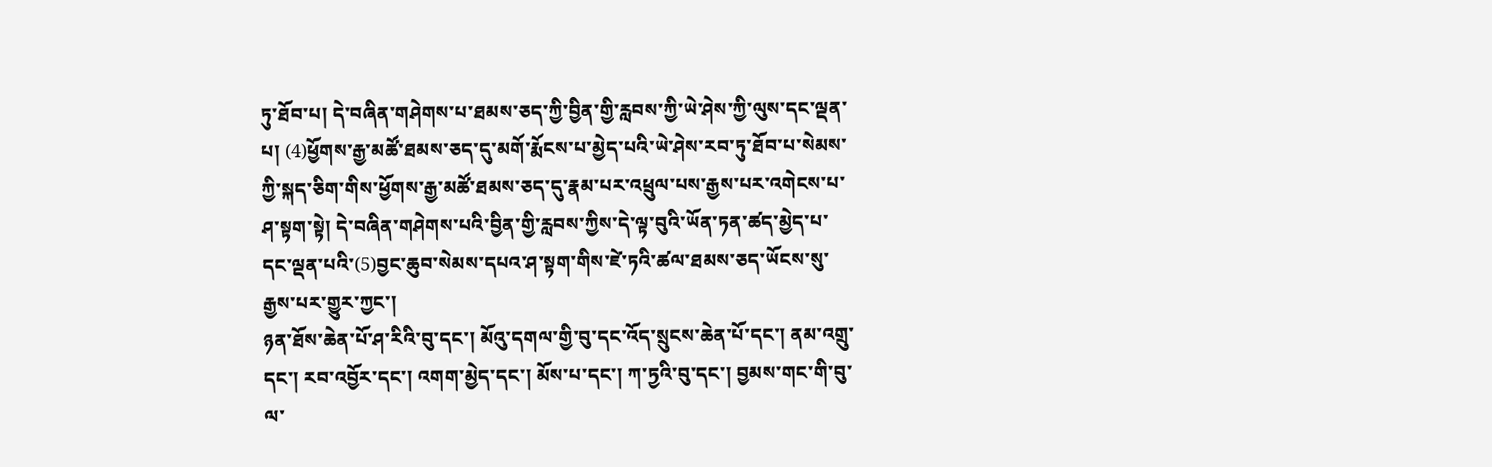ཏུ་ཐོབ་པ། དེ་བཞིན་གཤེགས་པ་ཐམས་ཅད་ཀྱི་བྱིན་གྱི་རླབས་ཀྱི་ཡེ་ཤེས་ཀྱི་ལུས་དང་ལྡན་པ། (4)ཕྱོགས་རྒྱ་མཚོ་ཐམས་ཅད་དུ་མགོ་རྨོངས་པ་མྱེད་པའི་ཡེ་ཤེས་རབ་ཏུ་ཐོབ་པ་སེམས་ཀྱི་སྐད་ཅིག་གིས་ཕྱོགས་རྒྱ་མཚོ་ཐམས་ཅད་དུ་རྣམ་པར་འཕྲུལ་པས་རྒྱས་པར་འགེངས་པ་ཤ་སྟག་སྟེ། དེ་བཞིན་གཤེགས་པའི་བྱིན་གྱི་རླབས་ཀྱིས་དེ་ལྟ་བུའི་ཡོན་ཏན་ཚད་མྱེད་པ་དང་ལྡན་པའི་(5)བྱང་ཆུབ་སེམས་དཔའ་ཤ་སྟག་གིས་ཛེ་ཏའི་ཚལ་ཐམས་ཅད་ཡོངས་སུ་རྒྱས་པར་གྱུར་ཀྱང་།
ཉན་ཐོས་ཆེན་པོ་ཤ་རིའི་བུ་དང་། མོའུ་དགལ་གྱི་བུ་དང་འོད་སྲུངས་ཆེན་པོ་དང་། ནམ་འགྲུ་དང་། རབ་འབྱོར་དང་། འགག་མྱེད་དང་། མོས་པ་དང་། ཀ་ཏྱའི་བུ་དང་། བྱམས་གང་གི་བུ་ལ་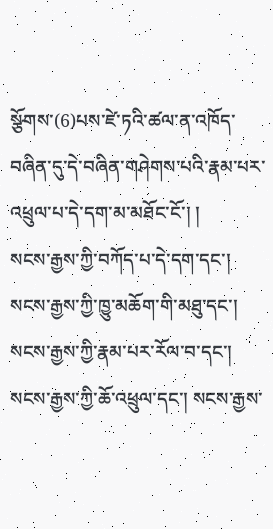སྩོགས་(6)པས་ཛེ་ཏའི་ཚལ་ན་འཁོད་བཞིན་དུ་དེ་བཞིན་གཤེགས་པའི་རྣམ་པར་འཕྲུལ་པ་དེ་དག་མ་མཐོང་ངོ་། །
སངས་རྒྱས་ཀྱི་བཀོད་པ་དེ་དག་དང་། སངས་རྒྱས་ཀྱི་ཁྱུ་མཆོག་གི་མཐུ་དང་། སངས་རྒྱས་ཀྱི་རྣམ་པར་རོལ་བ་དང་། སངས་རྒྱས་ཀྱི་ཆོ་འཕྲུལ་དང་། སངས་རྒྱས་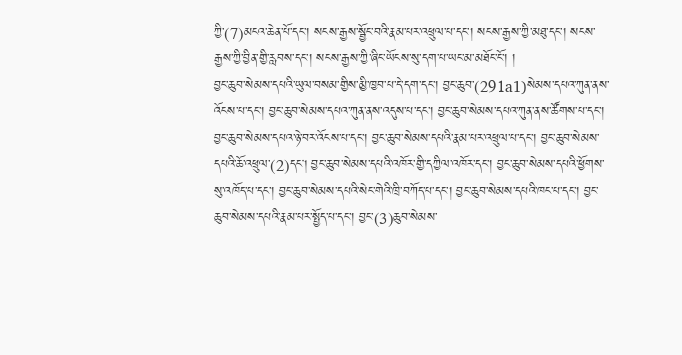ཀྱི་(7)མངའ་ཆེན་པོ་དང་། སངས་རྒྱས་སྦྱོང་བའི་རྣམ་པར་འཕྲུལ་པ་དང་། སངས་རྒྱས་ཀྱི་མཐུ་དང་། སངས་རྒྱས་ཀྱི་བྱིན་གྱི་རླབས་དང་། སངས་རྒྱས་ཀྱི་ཞིང་ཡོངས་སུ་དག་པ་ཡང་མ་མཐོང་ངོ་། །
བྱང་ཆུབ་སེམས་དཔའི་ཡུལ་བསམ་གྱིས་མྱི་ཁྱབ་པ་དེ་དག་དང་། བྱང་ཆུབ་(291a1)སེམས་དཔའ་ཀུན་ནས་འོངས་པ་དང་། བྱང་ཆུབ་སེམས་དཔའ་ཀུན་ནས་འདུས་པ་དང་། བྱང་ཆུབ་སེམས་དཔའ་ཀུན་ནས་ཚོགས་པ་དང་། བྱང་ཆུབ་སེམས་དཔའ་ཉེ་བར་འོངས་པ་དང་། བྱང་ཆུབ་སེམས་དཔའི་རྣམ་པར་འཕྲུལ་པ་དང་། བྱང་ཆུབ་སེམས་དཔའི་ཆོ་འཕྲུལ་(2)དང། བྱང་ཆུབ་སེམས་དཔའི་འཁོར་གྱི་དཀྱིལ་འཁོར་དང་། བྱང་ཆུབ་སེམས་དཔའི་ཕྱོགས་སུ་འཁོད་པ་དང་། བྱང་ཆུབ་སེམས་དཔའི་སེང་གེའི་ཁྲི་བཀོད་པ་དང་། བྱང་ཆུབ་སེམས་དཔའི་ཁང་པ་དང་། བྱང་ཆུབ་སེམས་དཔའི་རྣམ་པར་སྤྱོད་པ་དང་། བྱང་(3)ཆུབ་སེམས་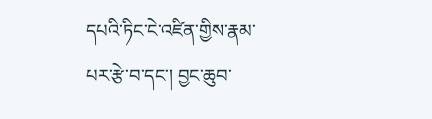དཔའི་ཏིང་ངེ་འཛིན་གྱིས་རྣམ་པར་རྩེ་བ་དང་། བྱང་ཆུབ་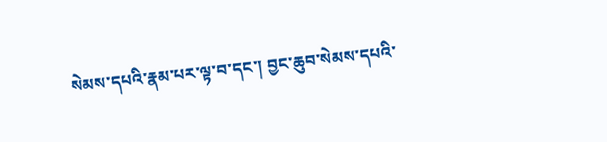སེམས་དཔའི་རྣམ་པར་ལྟ་བ་དང་། བྱང་ཆུབ་སེམས་དཔའི་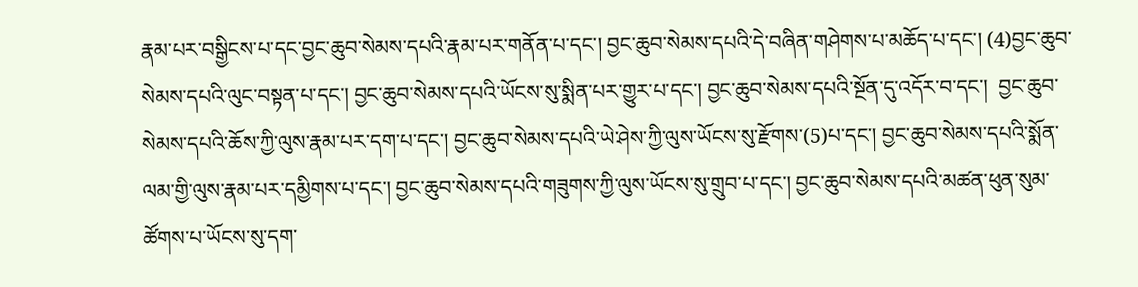རྣམ་པར་བསྒྱིངས་པ་དང་བྱང་ཆུབ་སེམས་དཔའི་རྣམ་པར་གནོན་པ་དང་། བྱང་ཆུབ་སེམས་དཔའི་དེ་བཞིན་གཤེགས་པ་མཆོད་པ་དང་། (4)བྱང་ཆུབ་སེམས་དཔའི་ལུང་བསྟན་པ་དང་། བྱང་ཆུབ་སེམས་དཔའི་ཡོངས་སུ་སྨིན་པར་གྱུར་པ་དང་། བྱང་ཆུབ་སེམས་དཔའི་སྔོན་དུ་འདོར་བ་དང་།  བྱང་ཆུབ་སེམས་དཔའི་ཆོས་ཀྱི་ལུས་རྣམ་པར་དག་པ་དང་། བྱང་ཆུབ་སེམས་དཔའི་ཡེ་ཤེས་ཀྱི་ལུས་ཡོངས་སུ་རྫོགས་(5)པ་དང་། བྱང་ཆུབ་སེམས་དཔའི་སྨོན་ལམ་གྱི་ལུས་རྣམ་པར་དམྱིགས་པ་དང་། བྱང་ཆུབ་སེམས་དཔའི་གཟུགས་ཀྱི་ལུས་ཡོངས་སུ་གྲུབ་པ་དང་། བྱང་ཆུབ་སེམས་དཔའི་མཚན་ཕུན་སུམ་ཚོགས་པ་ཡོངས་སུ་དག་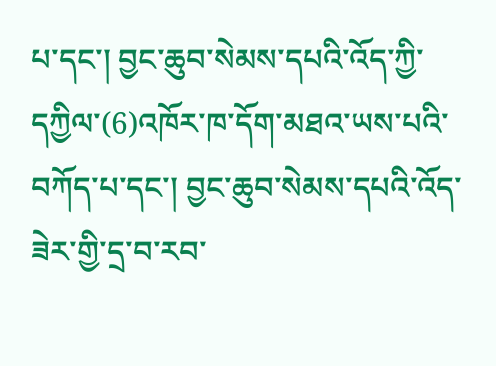པ་དང་། བྱང་ཆུབ་སེམས་དཔའི་འོད་ཀྱི་དཀྱིལ་(6)འཁོར་ཁ་དོག་མཐའ་ཡས་པའི་བཀོད་པ་དང་། བྱང་ཆུབ་སེམས་དཔའི་འོད་ཟེར་གྱི་དྲ་བ་རབ་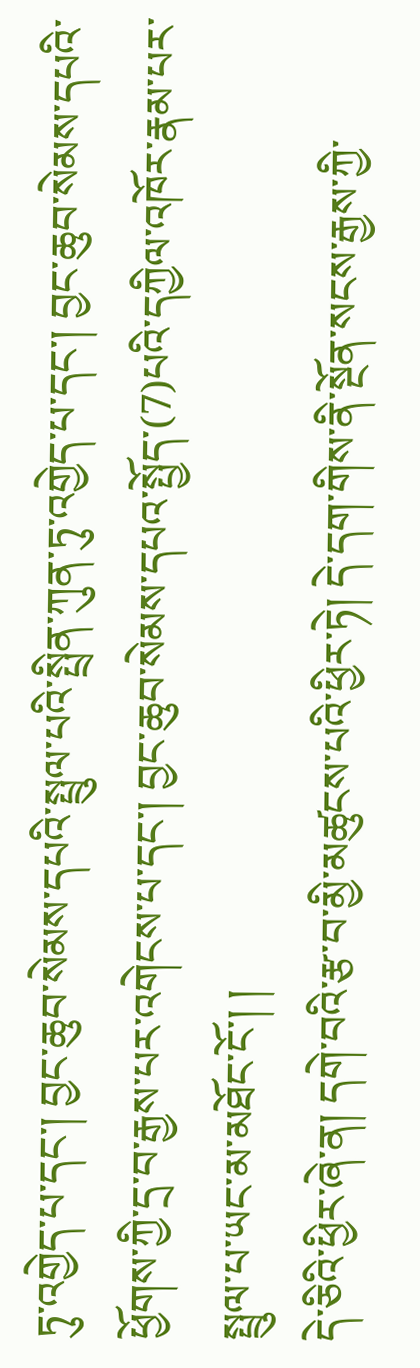ཏུ་འགྱེད་པ་དང་། བྱང་ཆུབ་སེམས་དཔའི་སྤྲུལ་པའི་སྤྲིན་ཀུན་ཏུ་འགྱེད་པ་དང་། བྱང་ཆུབ་སེམས་དཔའི་ཕྱོགས་ཀྱི་དྲ་བ་རྒྱས་པར་འགེངས་པ་དང་། བྱང་ཆུབ་སེམས་དཔའ་སྤྱོད་(7)པའི་དཀྱིལ་འཁོར་རྣམ་པར་སྤྲུལ་པ་ཡང་མ་མཐོང་ངོ་། །
དེ་ཅིའི་ཕྱིར་ཞེ་ན། དགེ་བའི་རྩ་བ་མྱི་མཚུངས་པའི་ཕྱིར་ཏེ། དེ་དག་གིས་ནི་སྔོན་སངས་རྒྱས་ཀྱི་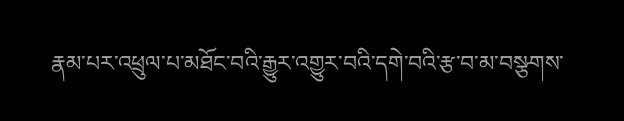རྣམ་པར་འཕྲུལ་པ་མཐོང་བའི་རྒྱུར་འགྱུར་བའི་དགེ་བའི་རྩ་བ་མ་བསྩགས་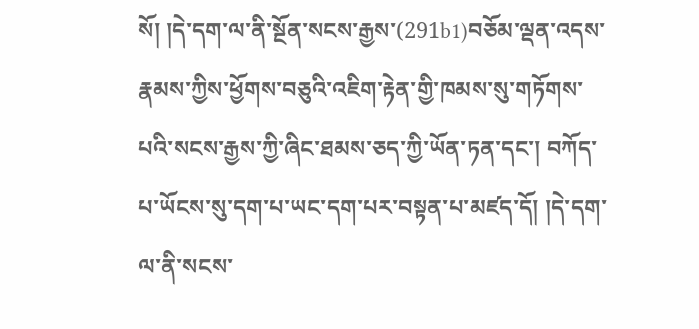སོ། །དེ་དག་ལ་ནི་སྔོན་སངས་རྒྱས་(291b1)བཅོམ་ལྡན་འདས་རྣམས་ཀྱིས་ཕྱོགས་བཅུའི་འཇིག་རྟེན་གྱི་ཁམས་སུ་གཏོགས་པའི་སངས་རྒྱས་ཀྱི་ཞིང་ཐམས་ཅད་ཀྱི་ཡོན་ཏན་དང་། བཀོད་པ་ཡོངས་སུ་དག་པ་ཡང་དག་པར་བསྟན་པ་མཛད་དོ། །དེ་དག་ལ་ནི་སངས་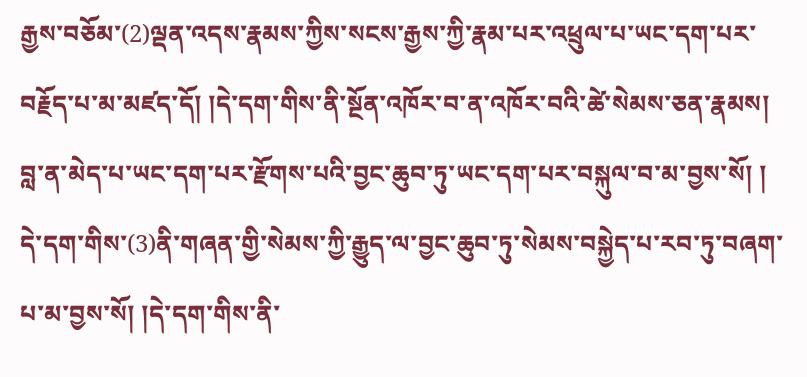རྒྱས་བཅོམ་(2)ལྡན་འདས་རྣམས་ཀྱིས་སངས་རྒྱས་ཀྱི་རྣམ་པར་འཕྲུལ་པ་ཡང་དག་པར་བརྗོད་པ་མ་མཛད་དོ། །དེ་དག་གིས་ནི་སྔོན་འཁོར་བ་ན་འཁོར་བའི་ཚེ་སེམས་ཅན་རྣམས། བླ་ན་མེད་པ་ཡང་དག་པར་རྫོགས་པའི་བྱང་ཆུབ་ཏུ་ཡང་དག་པར་བསྐུལ་བ་མ་བྱས་སོ། །  དེ་དག་གིས་(3)ནི་གཞན་གྱི་སེམས་ཀྱི་རྒྱུད་ལ་བྱང་ཆུབ་ཏུ་སེམས་བསྐྱེད་པ་རབ་ཏུ་བཞག་པ་མ་བྱས་སོ། །དེ་དག་གིས་ནི་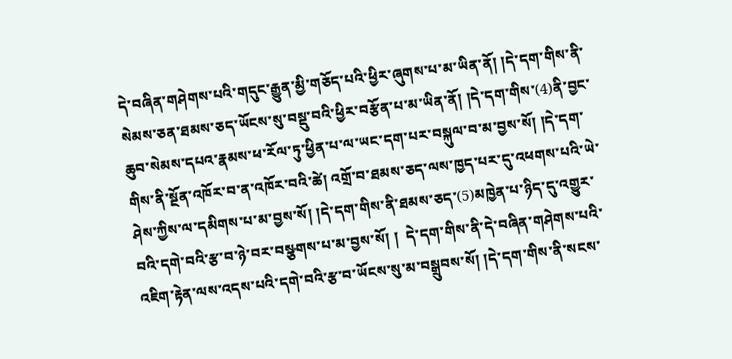དེ་བཞིན་གཤེགས་པའི་གདུང་རྒྱུན་མྱི་གཅོད་པའི་ཕྱིར་ཞུགས་པ་མ་ཡིན་ནོ། །དེ་དག་གིས་ནི་སེམས་ཅན་ཐམས་ཅད་ཡོངས་སུ་བསྡུ་བའི་ཕྱིར་བརྩོན་པ་མ་ཡིན་ནོ། །དེ་དག་གིས་(4)ནི་བྱང་ཆུབ་སེམས་དཔའ་རྣམས་ཕ་རོལ་ཏུ་ཕྱིན་པ་ལ་ཡང་དག་པར་བསྐུལ་བ་མ་བྱས་སོ། །དེ་དག་གིས་ནི་སྔོན་འཁོར་བ་ན་འཁོར་བའི་ཚེ། འགྲོ་བ་ཐམས་ཅད་ལས་ཁྱད་པར་དུ་འཕགས་པའི་ཡེ་ཤེས་ཀྱིས་ལ་དམིགས་པ་མ་བྱས་སོ། །དེ་དག་གིས་ནི་ཐམས་ཅད་(5)མཁྱེན་པ་ཉིད་དུ་འགྱུར་བའི་དགེ་བའི་རྩ་བ་ཉེ་བར་བསྩགས་པ་མ་བྱས་སོ། །  དེ་དག་གིས་ནི་དེ་བཞིན་གཤེགས་པའི་འཇིག་རྟེན་ལས་འདས་པའི་དགེ་བའི་རྩ་བ་ཡོངས་སུ་མ་བསྒྲུབས་སོ། །དེ་དག་གིས་ནི་སངས་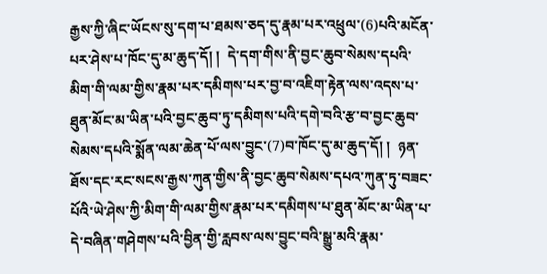རྒྱས་ཀྱི་ཞིང་ཡོངས་སུ་དག་པ་ཐམས་ཅད་དུ་རྣམ་པར་འཕྲུལ་(6)པའི་མངོན་པར་ཤེས་པ་ཁོང་དུ་མ་ཆུད་དོ། །  དེ་དག་གིས་ནི་བྱང་ཆུབ་སེམས་དཔའི་མིག་གི་ལམ་གྱིས་རྣམ་པར་དམིགས་པར་བྱ་བ་འཇིག་རྟེན་ལས་འདས་པ་ཐུན་མོང་མ་ཡིན་པའི་བྱང་ཆུབ་ཏུ་དམིགས་པའི་དགེ་བའི་རྩ་བ་བྱང་ཆུབ་སེམས་དཔའི་སྨོན་ལམ་ཆེན་པོ་ལས་བྱུང་(7)བ་ཁོང་དུ་མ་ཆུད་དོ། །  ཉན་ཐོས་དང་རང་སངས་རྒྱས་ཀུན་གྱིས་ནི་བྱང་ཆུབ་སེམས་དཔའ་ཀུན་ཏུ་བཟང་པོའི་ཡེ་ཤེས་ཀྱི་མིག་གི་ལམ་གྱིས་རྣམ་པར་དམིགས་པ་ཐུན་མོང་མ་ཡིན་པ་དེ་བཞིན་གཤེགས་པའི་བྱིན་གྱི་རླབས་ལས་བྱུང་བའི་སྒྱུ་མའི་རྣམ་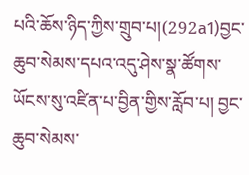པའི་ཆོས་ཉིད་ཀྱིས་གྲུབ་པ།(292a1)བྱང་ཆུབ་སེམས་དཔའ་འདུ་ཤེས་སྣ་ཚོགས་ཡོངས་སུ་འཛིན་པ་བྱིན་གྱིས་རློབ་པ། བྱང་ཆུབ་སེམས་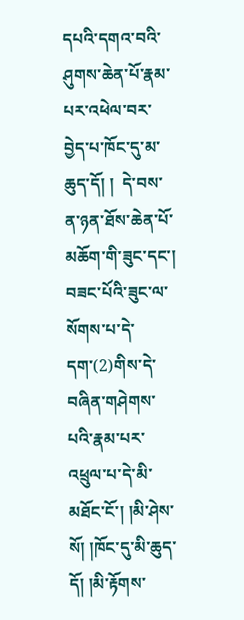དཔའི་དགའ་བའི་ཤུགས་ཆེན་པོ་རྣམ་པར་འཕེལ་བར་བྱེད་པ་ཁོང་དུ་མ་ཆུད་དོ། །  དེ་བས་ན་ཉན་ཐོས་ཆེན་པོ་མཆོག་གི་ཟུང་དང་། བཟང་པོའི་ཟུང་ལ་སོགས་པ་དེ་དག་(2)གིས་དེ་བཞིན་གཤེགས་པའི་རྣམ་པར་འཕྲུལ་པ་དེ་མི་མཐོང་ངོ་། །མི་ཤེས་སོ། །ཁོང་དུ་མི་ཆུད་དོ། །མི་རྟོགས་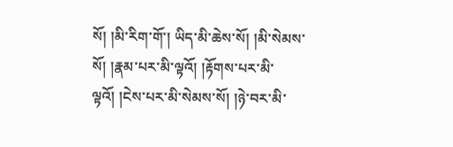སོ། །མི་རིག་གོ་། ཡིད་མི་ཆེས་སོ། །མི་སེམས་སོ། །རྣམ་པར་མི་ལྟའོ། །རྟོགས་པར་མི་ལྟའོ། །ངེས་པར་མི་སེམས་སོ། །ཉེ་བར་མི་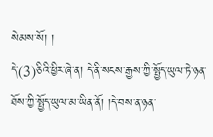སེམས་སོ། །
དེ་(3)ཅིའི་ཕྱིར་ཞེ་ན། དེ་ནི་སངས་རྒྱས་ཀྱི་སྤྱོད་ཡུལ་ཏེ་ཉན་ཐོས་ཀྱི་སྤྱོད་ཡུལ་མ་ཡིན་ནོ། །དེ་བས་ན་ཉན་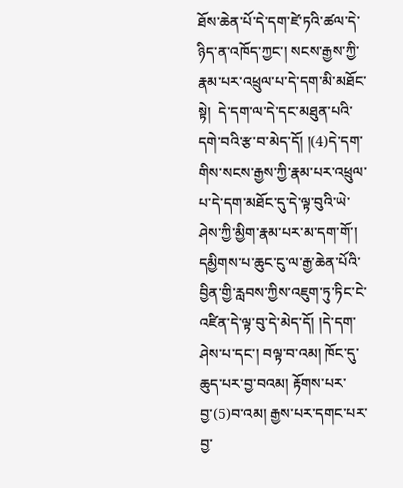ཐོས་ཆེན་པོ་དེ་དག་ཛེ་ཏའི་ཚལ་དེ་ཉིད་ན་འཁོད་ཀྱང་། སངས་རྒྱས་ཀྱི་རྣམ་པར་འཕྲུལ་པ་དེ་དག་མི་མཐོང་སྟེ།  དེ་དག་ལ་དེ་དང་མཐུན་པའི་དགེ་བའི་རྩ་བ་མེད་དོ། །(4)དེ་དག་གིས་སངས་རྒྱས་ཀྱི་རྣམ་པར་འཕྲུལ་པ་དེ་དག་མཐོང་དུ་དེ་ལྟ་བུའི་ཡེ་ཤེས་ཀྱི་མྱིག་རྣམ་པར་མ་དག་གོ་། དམྱིགས་པ་ཆུང་ངུ་ལ་རྒྱ་ཆེན་པོའི་བྱིན་གྱི་རླབས་ཀྱིས་འཇུག་ཏུ་ཏིང་ངེ་འཛིན་དེ་ལྟ་བུ་དེ་མེད་དོ། །དེ་དག་ཤེས་པ་དང་། བལྟ་བ་འམ། ཁོང་དུ་ཆུད་པར་བྱ་བའམ། རྟོགས་པར་བྱ་(5)བ་འམ། རྒྱས་པར་དགང་པར་བྱ་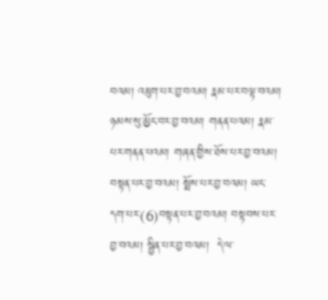བའམ། འཇུག་པར་བྱ་བའམ། རྣམ་པར་བལྟ་བའམ། ཉམས་སུ་མྱོང་བར་བྱ་བའམ། གནན་པའམ། རྣམ་པར་གནན་པའམ། གཞན་གྱིས་ཐོས་པར་བྱ་བའམ། བསྟན་པར་བྱ་བའམ། སྨོས་པར་བྱ་བའམ། ཡང་དག་པར་(6)བསྟན་པར་བྱ་བའམ། བསྟབས་པར་བྱ་བའམ། སྦྱིན་པར་བྱ་བའམ།  དེ་ལ་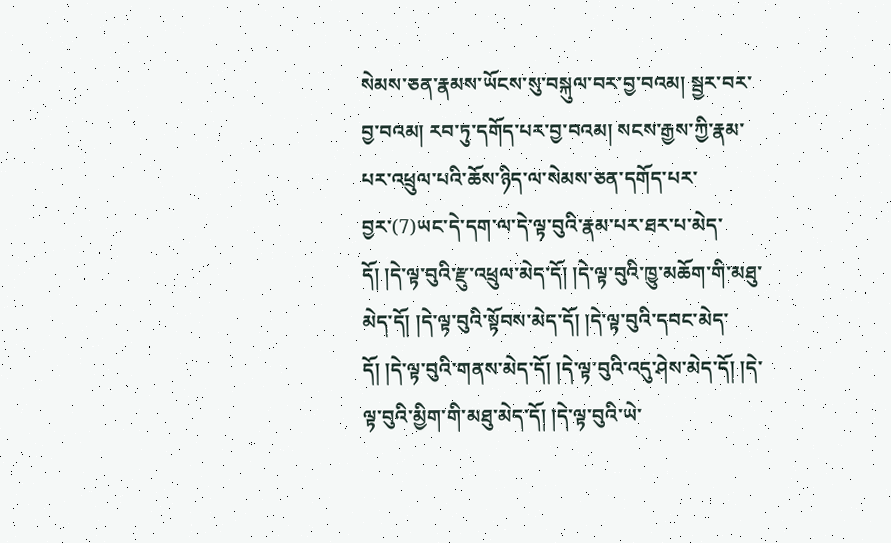སེམས་ཅན་རྣམས་ཡོངས་སུ་བསྐུལ་བར་བྱ་བའམ། སྦྱར་བར་བྱ་བའམ། རབ་ཏུ་དགོད་པར་བྱ་བའམ། སངས་རྒྱས་ཀྱི་རྣམ་པར་འཕྲུལ་པའི་ཆོས་ཉིད་ལ་སེམས་ཅན་དགོད་པར་བྱར་(7)ཡང་དེ་དག་ལ་དེ་ལྟ་བུའི་རྣམ་པར་ཐར་པ་མེད་དོ། །དེ་ལྟ་བུའི་རྫུ་འཕྲུལ་མེད་དོ། །དེ་ལྟ་བུའི་ཁྱུ་མཆོག་གི་མཐུ་མེད་དོ། །དེ་ལྟ་བུའི་སྟོབས་མེད་དོ། །དེ་ལྟ་བུའི་དབང་མེད་དོ། །དེ་ལྟ་བུའི་གནས་མེད་དོ། །དེ་ལྟ་བུའི་འདུ་ཤེས་མེད་དོ། །དེ་ལྟ་བུའི་མྱིག་གི་མཐུ་མེད་དོ། །དེ་ལྟ་བུའི་ཡེ་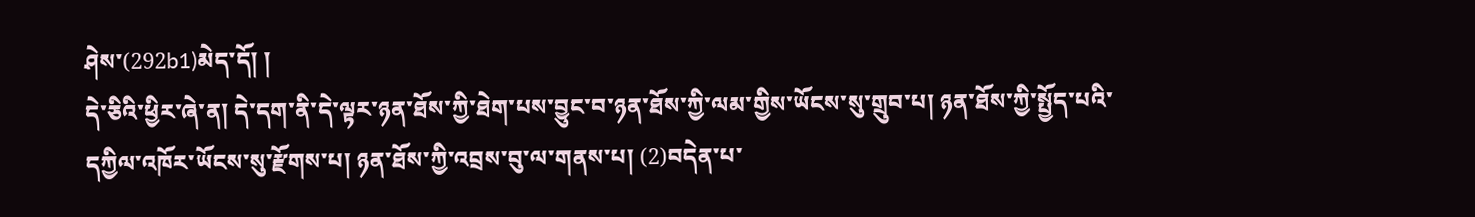ཤེས་(292b1)མེད་དོ། །
དེ་ཅིའི་ཕྱིར་ཞེ་ན། དེ་དག་ནི་དེ་ལྟར་ཉན་ཐོས་ཀྱི་ཐེག་པས་བྱུང་བ་ཉན་ཐོས་ཀྱི་ལམ་གྱིས་ཡོངས་སུ་གྲུབ་པ། ཉན་ཐོས་ཀྱི་སྤྱོད་པའི་དཀྱིལ་འཁོར་ཡོངས་སུ་རྫོགས་པ། ཉན་ཐོས་ཀྱི་འབྲས་བུ་ལ་གནས་པ། (2)བདེན་པ་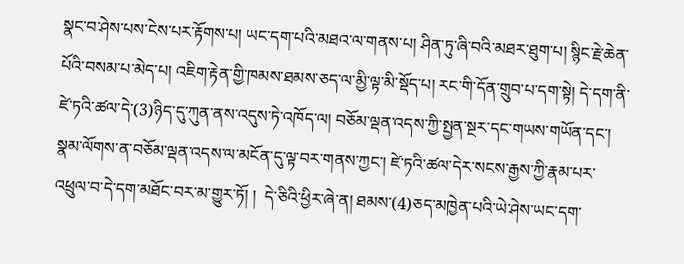སྣང་བ་ཤེས་པས་ངེས་པར་རྟོགས་པ། ཡང་དག་པའི་མཐའ་ལ་གནས་པ། ཤིན་ཏུ་ཞི་བའི་མཐར་ཐུག་པ། སྙིང་རྗེ་ཆེན་པོའི་བསམ་པ་མེད་པ། འཇིག་རྟེན་གྱི་ཁམས་ཐམས་ཅད་ལ་མྱི་ལྟ་མི་སྡོད་པ། རང་གི་དོན་གྲུབ་པ་དག་སྟེ། དེ་དག་ནི་ཛེ་ཏའི་ཚལ་དེ་(3)ཉིད་དུ་ཀུན་ནས་འདུས་ཏེ་འཁོད་ལ། བཅོམ་ལྡན་འདས་ཀྱི་སྤྱན་སྔར་དང་གཡས་གཡོན་དང་། སྣམ་ལོགས་ན་བཅོམ་ལྡན་འདས་ལ་མངོན་དུ་ལྟ་བར་གནས་ཀྱང་། ཛེ་ཏའི་ཚལ་དེར་སངས་རྒྱས་ཀྱི་རྣམ་པར་འཕྲུལ་བ་དེ་དག་མཐོང་བར་མ་གྱུར་ཏོ། །  དེ་ཅིའི་ཕྱིར་ཞེ་ན། ཐམས་(4)ཅད་མཁྱེན་པའི་ཡེ་ཤེས་ཡང་དག་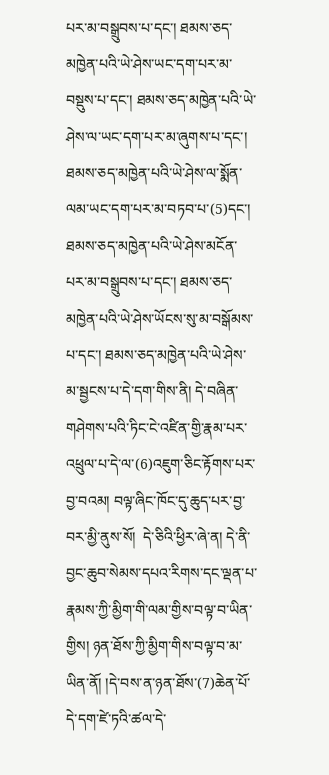པར་མ་བསྒྲུབས་པ་དང་། ཐམས་ཅད་མཁྱེན་པའི་ཡེ་ཤེས་ཡང་དག་པར་མ་བསྡུས་པ་དང་། ཐམས་ཅད་མཁྱེན་པའི་ཡེ་ཤེས་ལ་ཡང་དག་པར་མ་ཞུགས་པ་དང་། ཐམས་ཅད་མཁྱེན་པའི་ཡེ་ཤེས་ལ་སྨོན་ལམ་ཡང་དག་པར་མ་བཏབ་པ་(5)དང་། ཐམས་ཅད་མཁྱེན་པའི་ཡེ་ཤེས་མངོན་པར་མ་བསྒྲུབས་པ་དང་། ཐམས་ཅད་མཁྱེན་པའི་ཡེ་ཤེས་ཡོངས་སུ་མ་བསྒོམས་པ་དང་། ཐམས་ཅད་མཁྱེན་པའི་ཡེ་ཤེས་མ་སྦྱངས་པ་དེ་དག་གིས་ནི། དེ་བཞིན་གཤེགས་པའི་ཏིང་ངེ་འཛིན་གྱི་རྣམ་པར་འཕྲུལ་པ་དེ་ལ་(6)འཇུག་ཅིང་རྟོགས་པར་བྱ་བའམ། བལྟ་ཞིང་ཁོང་དུ་ཆུད་པར་བྱ་བར་མྱི་ནུས་སོ།  དེ་ཅིའི་ཕྱིར་ཞེ་ན། དེ་ནི་བྱང་ཆུབ་སེམས་དཔའ་རིགས་དང་ལྡན་པ་རྣམས་ཀྱི་མྱིག་གི་ལམ་གྱིས་བལྟ་བ་ཡིན་གྱིས། ཉན་ཐོས་ཀྱི་མྱིག་གིས་བལྟ་བ་མ་ཡིན་ནོ། །དེ་བས་ན་ཉན་ཐོས་(7)ཆེན་པོ་དེ་དག་ཛེ་ཏའི་ཚལ་དེ་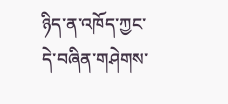ཉིད་ན་འཁོད་ཀྱང་དེ་བཞིན་གཤེགས་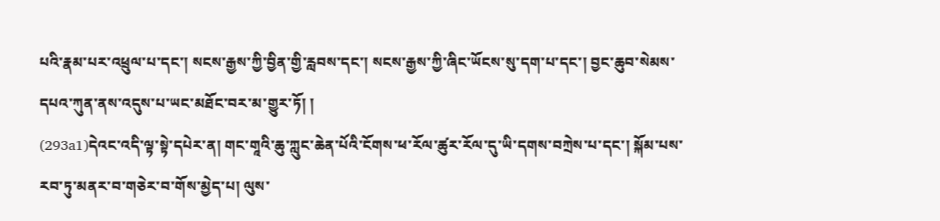པའི་རྣམ་པར་འཕྲུལ་པ་དང་། སངས་རྒྱས་ཀྱི་བྱིན་གྱི་རླབས་དང་། སངས་རྒྱས་ཀྱི་ཞིང་ཡོངས་སུ་དག་པ་དང་། བྱང་ཆུབ་སེམས་དཔའ་ཀུན་ནས་འདུས་པ་ཡང་མཐོང་བར་མ་གྱུར་ཏོ། །
(293a1)དེའང་འདི་ལྟ་སྟེ་དཔེར་ན། གང་གཱའི་ཆུ་ཀླུང་ཆེན་པོའི་ངོགས་ཕ་རོལ་ཚུར་རོལ་དུ་ཡི་དགས་བཀྲེས་པ་དང་། སྐོམ་པས་རབ་ཏུ་མནར་བ་གཅེར་བ་གོས་མྱེད་པ། ལུས་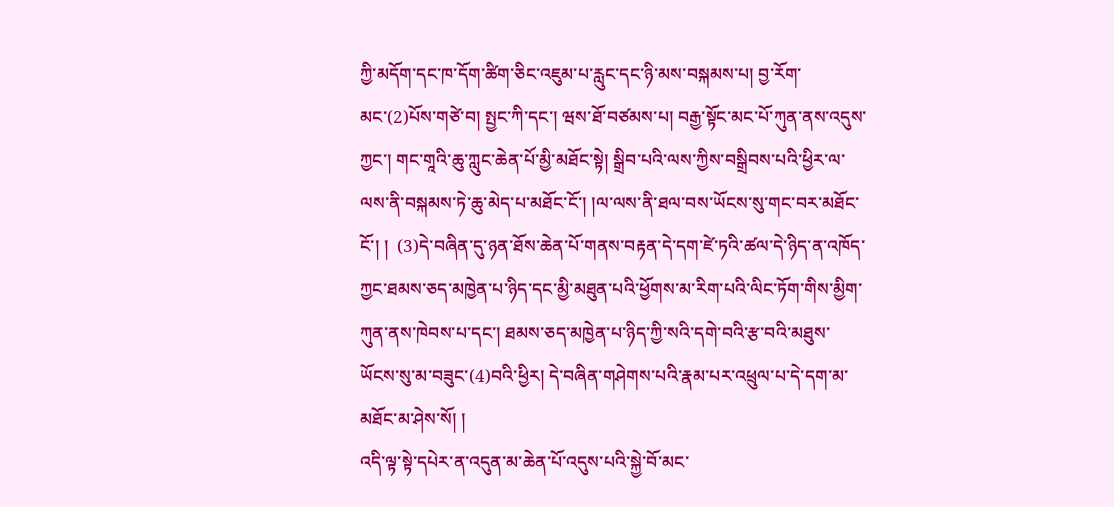ཀྱི་མདོག་དང་ཁ་དོག་ཚིག་ཅིང་འཇུམ་པ་རླུང་དང་ཉི་མས་བསྐམས་པ། བྱ་རོག་མང་(2)པོས་གཙེ་བ། སྤྱང་ཀི་དང་། ཝས་ཐོ་བཙམས་པ། བརྒྱ་སྟོང་མང་པོ་ཀུན་ནས་འདུས་ཀྱང་། གང་གཱའི་ཆུ་ཀླུང་ཆེན་པོ་མྱི་མཐོང་སྟེ། སྒྲིབ་པའི་ལས་ཀྱིས་བསྒྲིབས་པའི་ཕྱིར་ལ་ལས་ནི་བསྐམས་ཏེ་ཆུ་མེད་པ་མཐོང་ངོ་། །ལ་ལས་ནི་ཐལ་བས་ཡོངས་སུ་གང་བར་མཐོང་ངོ་། །  (3)དེ་བཞིན་དུ་ཉན་ཐོས་ཆེན་པོ་གནས་བརྟན་དེ་དག་ཛེ་ཏའི་ཚལ་དེ་ཉིད་ན་འཁོད་ཀྱང་ཐམས་ཅད་མཁྱེན་པ་ཉིད་དང་མྱི་མཐུན་པའི་ཕྱོགས་མ་རིག་པའི་ལིང་ཏོག་གིས་མྱིག་ཀུན་ནས་ཁེབས་པ་དང་། ཐམས་ཅད་མཁྱེན་པ་ཉིད་ཀྱི་སའི་དགེ་བའི་རྩ་བའི་མཐུས་ཡོངས་སུ་མ་བཟུང་(4)བའི་ཕྱིར། དེ་བཞིན་གཤེགས་པའི་རྣམ་པར་འཕྲུལ་པ་དེ་དག་མ་མཐོང་མ་ཤེས་སོ། །
འདི་ལྟ་སྟེ་དཔེར་ན་འདུན་མ་ཆེན་པོ་འདུས་པའི་སྐྱེ་བོ་མང་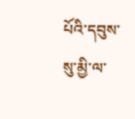པོའི་དབུས་སུ་མྱི་ལ་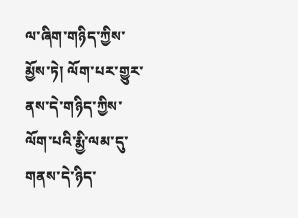ལ་ཞིག་གཉིད་ཀྱིས་མྱོས་ཏེ། ལོག་པར་གྱུར་ནས་དེ་གཉིད་ཀྱིས་ལོག་པའི་རྨྱི་ལམ་དུ་གནས་དེ་ཉིད་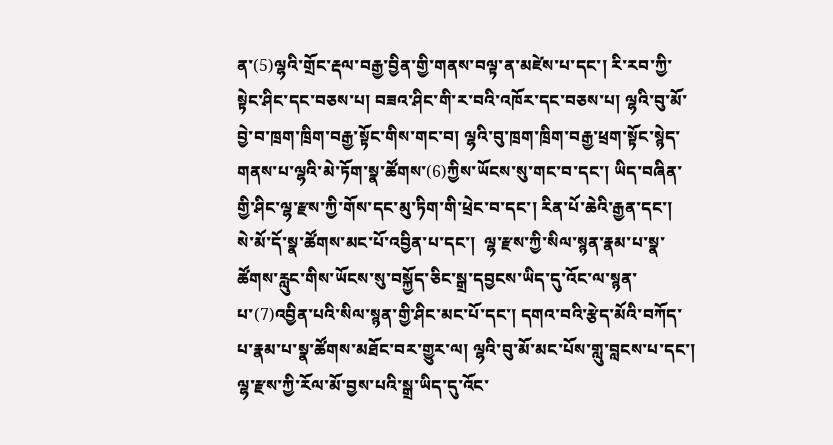ན་(5)ལྷའི་གྲོང་རྡལ་བརྒྱ་བྱིན་གྱི་གནས་བལྟ་ན་མཛེས་པ་དང་། རི་རབ་ཀྱི་སྟེང་ཤིང་དང་བཅས་པ། བཟའ་ཤིང་གི་ར་བའི་འཁོར་དང་བཅས་པ། ལྷའི་བུ་མོ་བྱེ་བ་ཁྲག་ཁྲིག་བརྒྱ་སྟོང་གིས་གང་བ། ལྷའི་བུ་ཁྲག་ཁྲིག་བརྒྱ་ཕྲག་སྟོང་སྙེད་གནས་པ་ལྷའི་མེ་ཏོག་སྣ་ཚོགས་(6)ཀྱིས་ཡོངས་སུ་གང་བ་དང་། ཡིད་བཞིན་གྱི་ཤིང་ལྷ་རྫས་ཀྱི་གོས་དང་མུ་ཏིག་གི་ཕྲེང་བ་དང་། རིན་པོ་ཆེའི་རྒྱན་དང་། སེ་མོ་དོ་སྣ་ཚོགས་མང་པོ་འབྱིན་པ་དང་།  ལྷ་རྫས་ཀྱི་སིལ་སྙན་རྣམ་པ་སྣ་ཚོགས་རླུང་གིས་ཡོངས་སུ་བསྐྱོད་ཅིང་སྒྲ་དབྱངས་ཡིད་དུ་འོང་ལ་སྙན་པ་(7)འབྱིན་པའི་སིལ་སྙན་གྱི་ཤིང་མང་པོ་དང་། དགའ་བའི་རྩེད་མོའི་བཀོད་པ་རྣམ་པ་སྣ་ཚོགས་མཐོང་བར་གྱུར་ལ། ལྷའི་བུ་མོ་མང་པོས་གླུ་བླངས་པ་དང་། ལྷ་རྫས་ཀྱི་རོལ་མོ་བྱས་པའི་སྒྲ་ཡིད་དུ་འོང་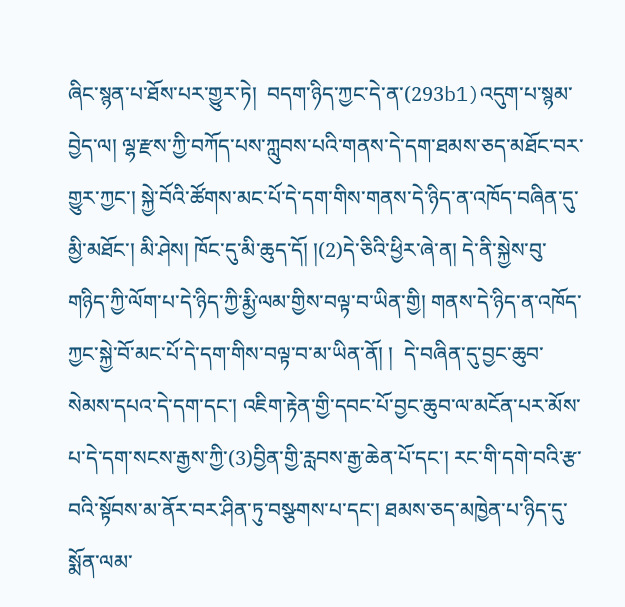ཞིང་སྙན་པ་ཐོས་པར་གྱུར་ཏེ།  བདག་ཉིད་ཀྱང་དེ་ན་(293b1)འདུག་པ་སྙམ་བྱེད་ལ། ལྷ་རྫས་ཀྱི་བཀོད་པས་ཀླུབས་པའི་གནས་དེ་དག་ཐམས་ཅད་མཐོང་བར་གྱུར་ཀྱང་། སྐྱེ་བོའི་ཚོགས་མང་པོ་དེ་དག་གིས་གནས་དེ་ཉིད་ན་འཁོད་བཞིན་དུ་མྱི་མཐོང་། མི་ཤེས། ཁོང་དུ་མི་ཆུད་དོ། །(2)དེ་ཅིའི་ཕྱིར་ཞེ་ན། དེ་ནི་སྐྱེས་བུ་གཉིད་ཀྱི་ལོག་པ་དེ་ཉིད་ཀྱི་རྨྱི་ལམ་གྱིས་བལྟ་བ་ཡིན་གྱི། གནས་དེ་ཉིད་ན་འཁོད་ཀྱང་སྐྱེ་བོ་མང་པོ་དེ་དག་གིས་བལྟ་བ་མ་ཡིན་ནོ། །  དེ་བཞིན་དུ་བྱང་ཆུབ་སེམས་དཔའ་དེ་དག་དང་། འཇིག་རྟེན་གྱི་དབང་པོ་བྱང་ཆུབ་ལ་མངོན་པར་མོས་པ་དེ་དག་སངས་རྒྱས་ཀྱི་(3)བྱིན་གྱི་རླབས་རྒྱ་ཆེན་པོ་དང་། རང་གི་དགེ་བའི་རྩ་བའི་སྟོབས་མ་ནོར་བར་ཤིན་ཏུ་བསྩགས་པ་དང་། ཐམས་ཅད་མཁྱེན་པ་ཉིད་དུ་སྨོན་ལམ་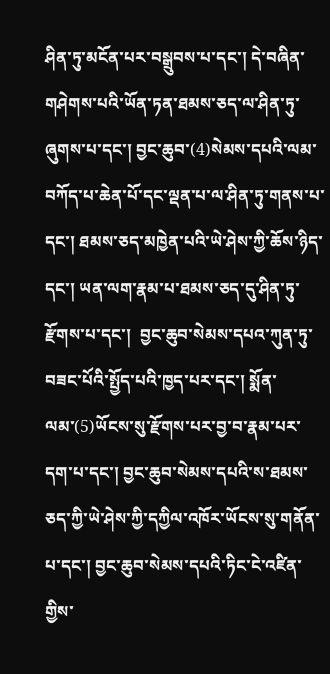ཤིན་ཏུ་མངོན་པར་བསྒྲུབས་པ་དང་། དེ་བཞིན་གཤེགས་པའི་ཡོན་ཏན་ཐམས་ཅད་ལ་ཤིན་ཏུ་ཞུགས་པ་དང་། བྱང་ཆུབ་(4)སེམས་དཔའི་ལམ་བཀོད་པ་ཆེན་པོ་དང་ལྡན་པ་ལ་ཤིན་ཏུ་གནས་པ་དང་། ཐམས་ཅད་མཁྱེན་པའི་ཡེ་ཤེས་ཀྱི་ཆོས་ཉིད་དང་། ཡན་ལག་རྣམ་པ་ཐམས་ཅད་དུ་ཤིན་ཏུ་རྫོགས་པ་དང་།  བྱང་ཆུབ་སེམས་དཔའ་ཀུན་ཏུ་བཟང་པོའི་སྤྱོད་པའི་ཁྱད་པར་དང་། སྨོན་ལམ་(5)ཡོངས་སུ་རྫོགས་པར་བྱ་བ་རྣམ་པར་དག་པ་དང་། བྱང་ཆུབ་སེམས་དཔའི་ས་ཐམས་ཅད་ཀྱི་ཡེ་ཤེས་ཀྱི་དཀྱིལ་འཁོར་ཡོངས་སུ་གནོན་པ་དང་། བྱང་ཆུབ་སེམས་དཔའི་ཏིང་ངེ་འཛིན་གྱིས་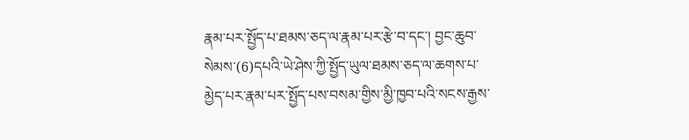རྣམ་པར་སྤྱོད་པ་ཐམས་ཅད་ལ་རྣམ་པར་རྩེ་བ་དང་། བྱང་ཆུབ་སེམས་(6)དཔའི་ཡེ་ཤེས་ཀྱི་སྤྱོད་ཡུལ་ཐམས་ཅད་ལ་ཆགས་པ་མྱེད་པར་རྣམ་པར་སྤྱོད་པས་བསམ་གྱིས་མྱི་ཁྱབ་པའི་སངས་རྒྱས་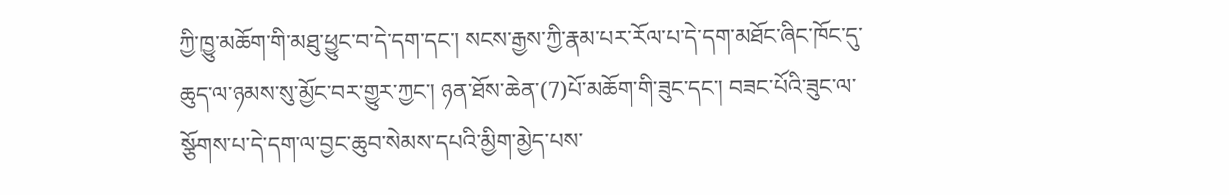ཀྱི་ཁྱུ་མཆོག་གི་མཐུ་ཕྱུང་བ་དེ་དག་དང་། སངས་རྒྱས་ཀྱི་རྣམ་པར་རོལ་པ་དེ་དག་མཐོང་ཞིང་ཁོང་དུ་ཆུད་ལ་ཉམས་སུ་མྱོང་བར་གྱུར་ཀྱང་། ཉན་ཐོས་ཆེན་(7)པོ་མཆོག་གི་ཟུང་དང་། བཟང་པོའི་ཟུང་ལ་སྩོགས་པ་དེ་དག་ལ་བྱང་ཆུབ་སེམས་དཔའི་མྱིག་མྱེད་པས་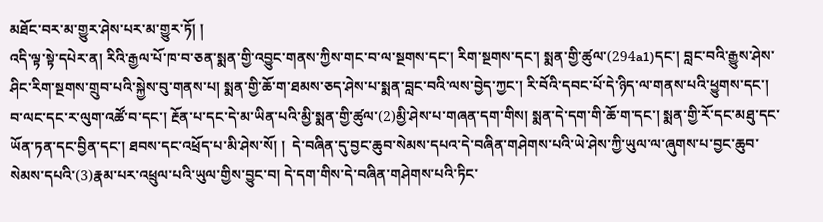མཐོང་བར་མ་གྱུར་ཤེས་པར་མ་གྱུར་ཏོ། །
འདི་ལྟ་སྟེ་དཔེར་ན། རིའི་རྒྱལ་པོ་ཁ་བ་ཅན་སྨན་གྱི་འབྱུང་གནས་ཀྱིས་གང་བ་ལ་སྔགས་དང་། རིག་སྔགས་དང་། སྨན་གྱི་ཚུལ་(294a1)དང་། བླང་བའི་རྒྱུས་ཤེས་ཤིང་རིག་སྔགས་གྲུབ་པའི་སྐྱེས་བུ་གནས་པ། སྨན་གྱི་ཆོ་ག་ཐམས་ཅད་ཤེས་པ་སྨན་བླང་བའི་ལས་བྱེད་ཀྱང་། རི་བོའི་དབང་པོ་དེ་ཉིད་ལ་གནས་པའི་ཕྱུགས་དང་། བ་ལང་དང་ར་ལུག་འཚོ་བ་དང་། རྔོན་པ་དང་དེ་མ་ཡིན་པའི་མྱི་སྨན་གྱི་ཚུལ་(2)མྱི་ཤེས་པ་གཞན་དག་གིས། སྨན་དེ་དག་གི་ཆོ་ག་དང་། སྨན་གྱི་རོ་དང་མཐུ་དང་ཡོན་ཏན་དང་བྱིན་དང་། ཐབས་དང་འཕྲོད་པ་མི་ཤེས་སོ། །  དེ་བཞིན་དུ་བྱང་ཆུབ་སེམས་དཔའ་དེ་བཞིན་གཤེགས་པའི་ཡེ་ཤེས་ཀྱི་ཡུལ་ལ་ཞུགས་པ་བྱང་ཆུབ་སེམས་དཔའི་(3)རྣམ་པར་འཕྲུལ་པའི་ཡུལ་གྱིས་བྱུང་བ། དེ་དག་གིས་དེ་བཞིན་གཤེགས་པའི་ཏིང་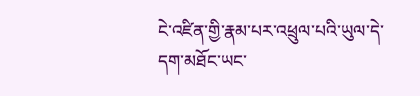ངེ་འཛིན་གྱི་རྣམ་པར་འཕྲུལ་པའི་ཡུལ་དེ་དག་མཐོང་ཡང་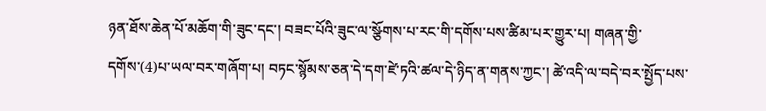ཉན་ཐོས་ཆེན་པོ་མཆོག་གི་ཟུང་དང་། བཟང་པོའི་ཟུང་ལ་སྩོགས་པ་རང་གི་དགོས་པས་ཚིམ་པར་གྱུར་པ། གཞན་གྱི་དགོས་(4)པ་ཡལ་བར་གཞོག་པ། བཏང་སྙོམས་ཅན་དེ་དག་ཛེ་ཏའི་ཚལ་དེ་ཉིད་ན་གནས་ཀྱང་། ཚེ་འདི་ལ་བདེ་བར་སྤྱོད་པས་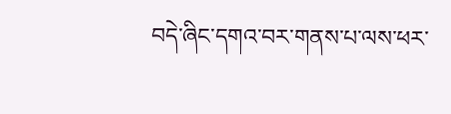བདེ་ཞིང་དགའ་བར་གནས་པ་ལས་ཕར་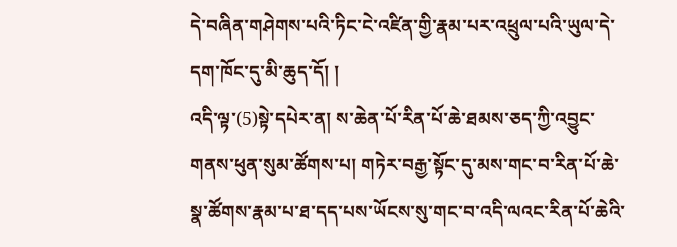དེ་བཞིན་གཤེགས་པའི་ཏིང་ངེ་འཛིན་གྱི་རྣམ་པར་འཕྲུལ་པའི་ཡུལ་དེ་དག་ཁོང་དུ་མི་ཆུད་དོ། །
འདི་ལྟ་(5)སྟེ་དཔེར་ན། ས་ཆེན་པོ་རིན་པོ་ཆེ་ཐམས་ཅད་ཀྱི་འབྱུང་གནས་ཕུན་སུམ་ཚོགས་པ། གཏེར་བརྒྱ་སྟོང་དུ་མས་གང་བ་རིན་པོ་ཆེ་སྣ་ཚོགས་རྣམ་པ་ཐ་དད་པས་ཡོངས་སུ་གང་བ་འདི་ལའང་རིན་པོ་ཆེའི་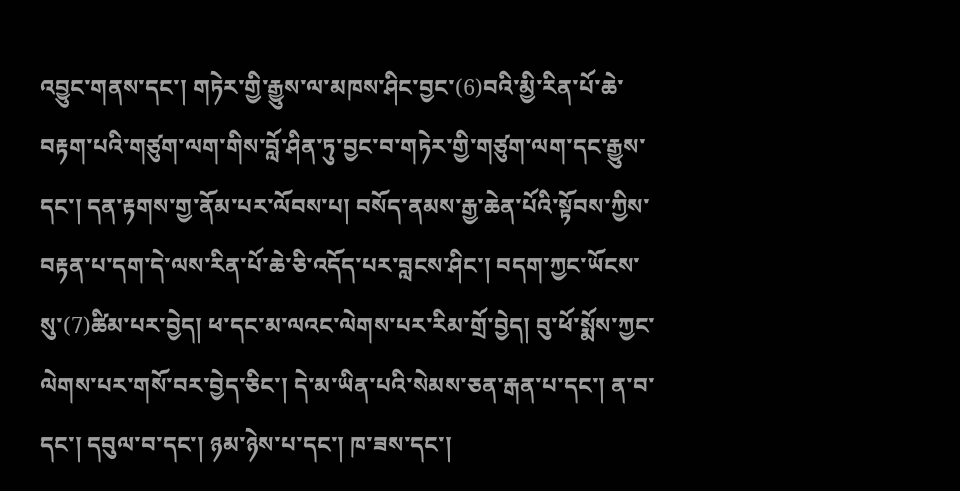འབྱུང་གནས་དང་། གཏེར་གྱི་རྒྱུས་ལ་མཁས་ཤིང་བྱང་(6)བའི་མྱི་རིན་པོ་ཆེ་བརྟག་པའི་གཙུག་ལག་གིས་བློ་ཤིན་ཏུ་བྱང་བ་གཏེར་གྱི་གཙུག་ལག་དང་རྒྱུས་དང་། དན་རྟགས་གྱ་ནོམ་པར་ལོབས་པ། བསོད་ནམས་རྒྱ་ཆེན་པོའི་སྟོབས་ཀྱིས་བརྟན་པ་དག་དེ་ལས་རིན་པོ་ཆེ་ཅི་འདོད་པར་བླངས་ཤིང་། བདག་ཀྱང་ཡོངས་སུ་(7)ཚིམ་པར་བྱེད། ཕ་དང་མ་ལའང་ལེགས་པར་རིམ་གྲོ་བྱེད། བུ་ཕོ་སྨོས་ཀྱང་ལེགས་པར་གསོ་བར་བྱེད་ཅིང་། དེ་མ་ཡིན་པའི་སེམས་ཅན་རྒན་པ་དང་། ན་བ་དང་། དབུལ་བ་དང་། ཉམ་ཉེས་པ་དང་། ཁ་ཟས་དང་།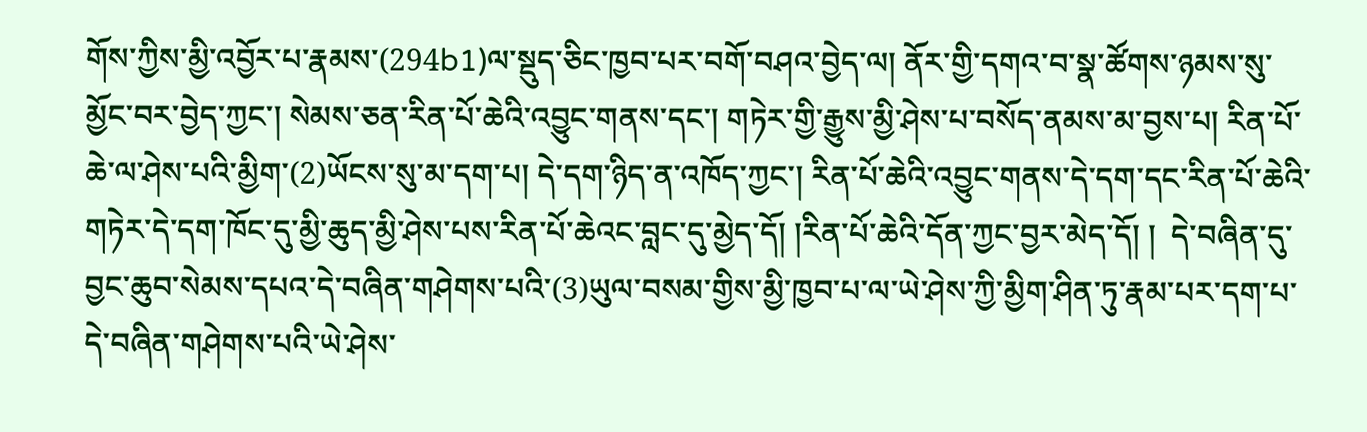གོས་ཀྱིས་མྱི་འབྱོར་པ་རྣམས་(294b1)ལ་སྡུད་ཅིང་ཁྱབ་པར་བགོ་བཤའ་བྱེད་ལ། ནོར་གྱི་དགའ་བ་སྣ་ཚོགས་ཉམས་སུ་མྱོང་བར་བྱེད་ཀྱང་། སེམས་ཅན་རིན་པོ་ཆེའི་འབྱུང་གནས་དང་། གཏེར་གྱི་རྒྱུས་མྱི་ཤེས་པ་བསོད་ནམས་མ་བྱས་པ། རིན་པོ་ཆེ་ལ་ཤེས་པའི་མྱིག་(2)ཡོངས་སུ་མ་དག་པ། དེ་དག་ཉིད་ན་འཁོད་ཀྱང་། རིན་པོ་ཆེའི་འབྱུང་གནས་དེ་དག་དང་རིན་པོ་ཆེའི་གཏེར་དེ་དག་ཁོང་དུ་མྱི་ཆུད་མྱི་ཤེས་པས་རིན་པོ་ཆེའང་བླང་དུ་མྱེད་དོ། །རིན་པོ་ཆེའི་དོན་ཀྱང་བྱར་མེད་དོ། །  དེ་བཞིན་དུ་བྱང་ཆུབ་སེམས་དཔའ་དེ་བཞིན་གཤེགས་པའི་(3)ཡུལ་བསམ་གྱིས་མྱི་ཁྱབ་པ་ལ་ཡེ་ཤེས་ཀྱི་མྱིག་ཤིན་ཏུ་རྣམ་པར་དག་པ་དེ་བཞིན་གཤེགས་པའི་ཡེ་ཤེས་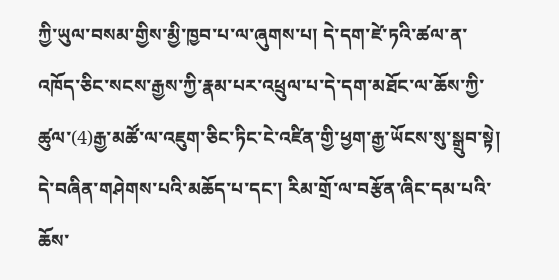ཀྱི་ཡུལ་བསམ་གྱིས་མྱི་ཁྱབ་པ་ལ་ཞུགས་པ། དེ་དག་ཛེ་ཏའི་ཚལ་ན་འཁོད་ཅིང་སངས་རྒྱས་ཀྱི་རྣམ་པར་འཕྲུལ་པ་དེ་དག་མཐོང་ལ་ཆོས་ཀྱི་ཚུལ་(4)རྒྱ་མཚོ་ལ་འཇུག་ཅིང་ཏིང་ངེ་འཛིན་གྱི་ཕྱག་རྒྱ་ཡོངས་སུ་སྒྲུབ་སྟེ། དེ་བཞིན་གཤེགས་པའི་མཆོད་པ་དང་། རིམ་གྲོ་ལ་བརྩོན་ཞིང་དམ་པའི་ཆོས་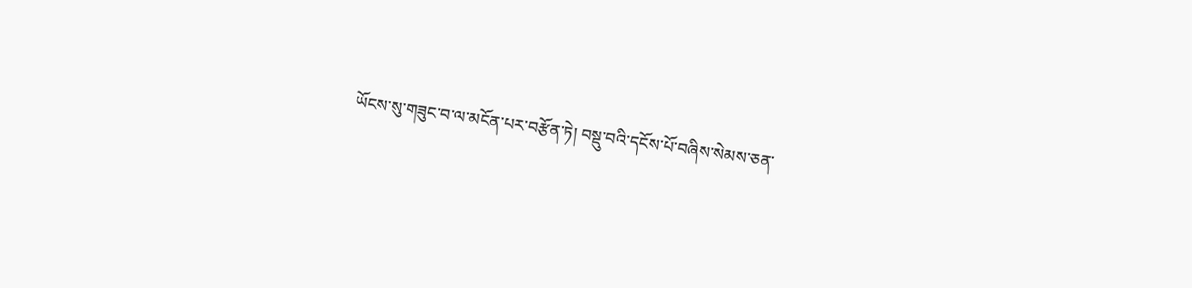ཡོངས་སུ་གཟུང་བ་ལ་མངོན་པར་བརྩོན་ཏེ། བསྡུ་བའི་དངོས་པོ་བཞིས་སེམས་ཅན་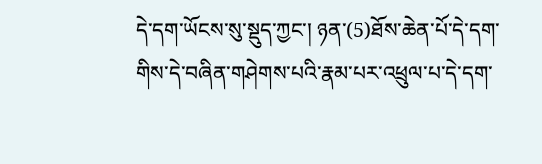དེ་དག་ཡོངས་སུ་སྡུད་ཀྱང་། ཉན་(5)ཐོས་ཆེན་པོ་དེ་དག་གིས་དེ་བཞིན་གཤེགས་པའི་རྣམ་པར་འཕྲུལ་པ་དེ་དག་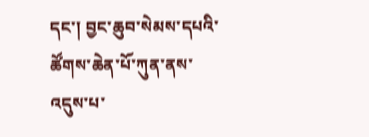དང་། བྱང་ཆུབ་སེམས་དཔའི་ཚོགས་ཆེན་པོ་ཀུན་ནས་འདུས་པ་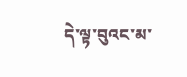དེ་ལྟ་བུའང་མ་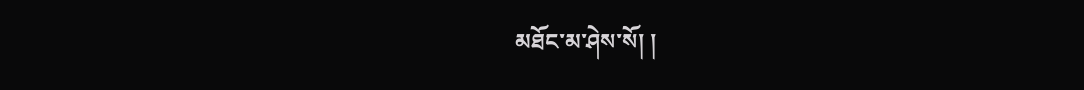མཐོང་མ་ཤེས་སོ། །